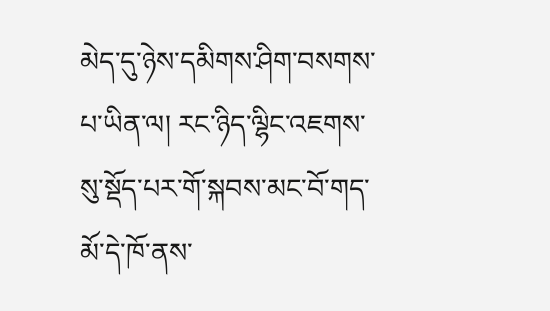མེད་དུ་ཉེས་དམིགས་ཤིག་བསགས་པ་ཡིན་ལ། རང་ཉིད་ལྷིང་འཇགས་སུ་སྡོད་པར་གོ་སྐབས་མང་བོ་གད་མོ་དེ་ཁོ་ནས་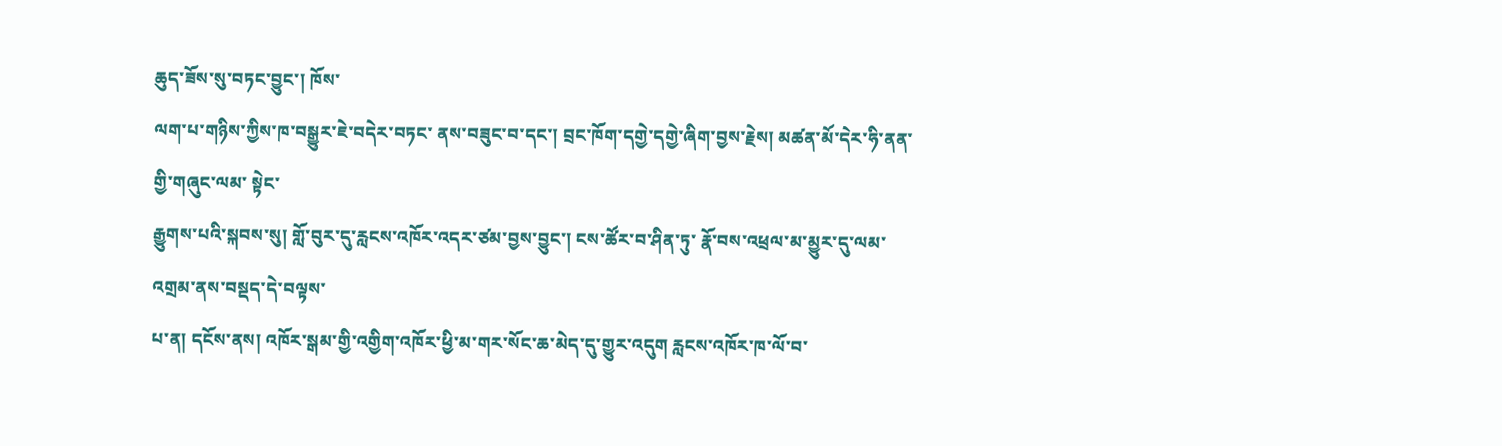ཆུད་ཟོས་སུ་བཏང་བྱུང་། ཁོས་
ལག་པ་གཉིས་ཀྱིས་ཁ་བསྒྱུར་ཇེ་བདེར་བཏང་ ནས་བཟུང་བ་དང་། བྲང་ཁོག་དགྱེ་དགྱེ་ཞིག་བྱས་རྗེས། མཚན་མོ་དེར་ཧི་ནན་གྱི་གཞུང་ལམ་ སྟེང་
རྒྱུགས་པའི་སྐབས་སུ། གློ་བུར་དུ་རླངས་འཁོར་འདར་ཙམ་བྱས་བྱུང་། ངས་ཚོར་བ་ཤིན་ཏུ་ རྣོ་བས་འཕྲལ་མ་མྱུར་དུ་ལམ་འགྲམ་ནས་བསྡད་དེ་བལྟས་
པ་ན། དངོས་ནས། འཁོར་སྒམ་གྱི་འགྱིག་འཁོར་ཕྱི་མ་གར་སོང་ཆ་མེད་དུ་གྱུར་འདུག རླངས་འཁོར་ཁ་ལོ་བ་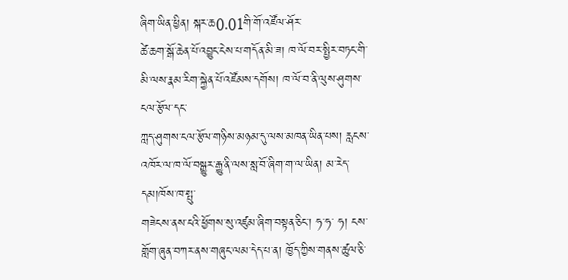ཞིག་ཡིན་ཕྱིན། སྐར་ཆ0.01གི་གོ་འཛོལ་ཤོར་
ཚེ་ཆག་སྒོ་ཆེན་པོ་འབྱུང་ངེས་པ་གདོན་མི་ཟ། ཁ་ལོ་བར་སྤྱིར་བཏང་གི་ མི་ལས་རྣམ་རིག་སྐྱེན་པོ་འཛོམས་དགོས། ཁ་ལོ་བ་ནི་ལུས་ཤུགས་ངལ་རྩོལ་དང་
ཀླད་ཤུགས་ངལ་རྩོལ་གཉིས་མཉམ་དུ་ལས་མཁན་ཡིན་པས། རླངས་འཁོར་ལ་ཁ་ལོ་བསྒྱུར་རྒྱུ་ནི་ལས་སླ་བོ་ཞིག་ག་ལ་ཡིན། མ་རེད་དམ།ཁོས་ཁ་སྤུ་
གཟེངས་ནས་ངའི་ཕྱོགས་སུ་འཛུམ་ཞིག་བསྟན་ཅིང་། ཧ་ཧ་ ཧ། ངས་གློག་ཞུན་བཀར་ནས་གཞུང་ལམ་དེད་པ་ན། ཁྱོད་ཀྱིས་གནས་ཚུལ་ཅི་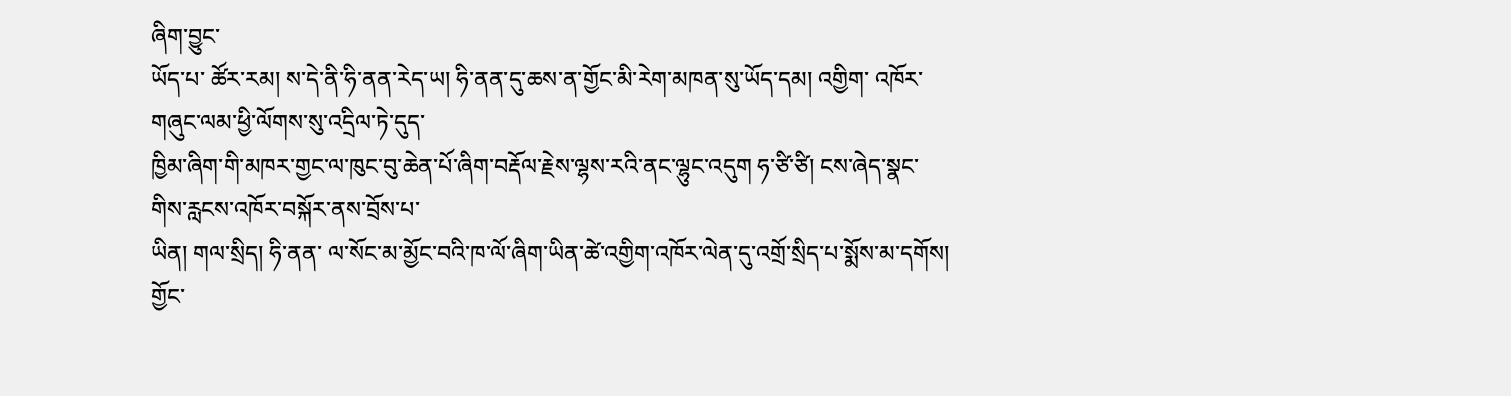ཞིག་བྱུང་
ཡོད་པ་ ཚོར་རམ། ས་དེ་ནི་ཧི་ནན་རེད་ཡ། ཧི་ནན་དུ་ཆས་ན་གྱོང་མི་རེག་མཁན་སུ་ཡོད་དམ། འགྱིག་ འཁོར་གཞུང་ལམ་ཕྱི་ལོགས་སུ་འདྲིལ་ཏེ་དུད་
ཁྱིམ་ཞིག་གི་མཁར་གྱང་ལ་ཁུང་བུ་ཆེན་པོ་ཞིག་བརྡོལ་རྗེས་ལྷས་རའི་ནང་ལྷུང་འདུག ཧ་ཙི་ཙི། ངས་ཞེད་སྣང་གིས་རླངས་འཁོར་བསྐོར་ནས་བྲོས་པ་
ཡིན། གལ་སྲིད། ཧི་ནན་ ལ་སོང་མ་མྱོང་བའི་ཁ་ལོ་ཞིག་ཡིན་ཚེ་འགྱིག་འཁོར་ལེན་དུ་འགྲོ་སྲིད་པ་སྨོས་མ་དགོས། གྱོང་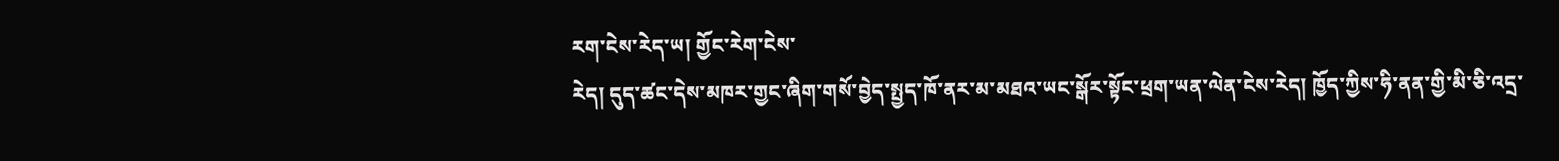རག་ངེས་རེད་ཡ། གྱོང་རེག་ངེས་
རེད། དུད་ཚང་དེས་མཁར་གྱང་ཞིག་གསོ་བྱེད་སྤྱད་ཁོ་ནར་མ་མཐའ་ཡང་སྒོར་སྟོང་ཕྲག་ཡན་ལེན་ངེས་རེད། ཁྱོད་ཀྱིས་ཧི་ནན་གྱི་མི་ཅི་འདྲ་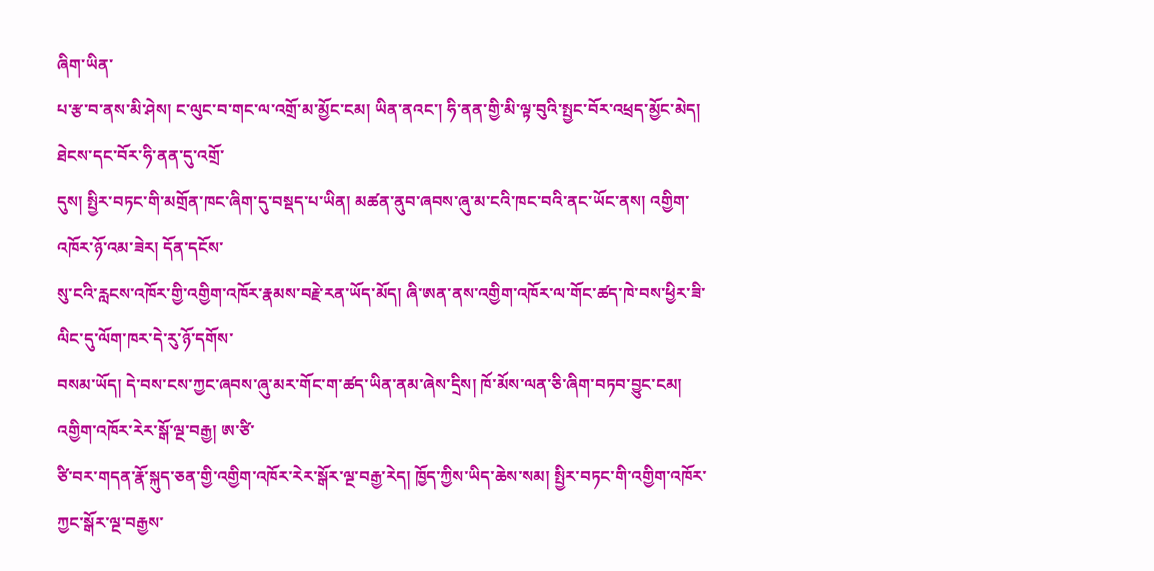ཞིག་ཡིན་
པ་རྩ་བ་ནས་མི་ཤེས། ང་ལུང་བ་གང་ལ་འགྲོ་མ་མྱོང་ངམ། ཡིན་ནའང་། ཧི་ནན་གྱི་མི་ལྟ་བུའི་སྤྱང་བོར་འཕྲད་མྱོང་མེད། ཐེངས་དང་བོར་ཧི་ནན་དུ་འགྲོ་
དུས། སྤྱིར་བཏང་གི་མགྲོན་ཁང་ཞིག་དུ་བསྡད་པ་ཡིན། མཚན་ནུབ་ཞབས་ཞུ་མ་ངའི་ཁང་བའི་ནང་ཡོང་ནས། འགྱིག་འཁོར་ཉོ་འམ་ཟེར། དོན་དངོས་
སུ་ངའི་རླངས་འཁོར་གྱི་འགྱིག་འཁོར་རྣམས་བརྗེ་རན་ཡོད་མོད། ཞི་ཨན་ནས་འགྱིག་འཁོར་ལ་གོང་ཚད་ཁེ་བས་ཕྱིར་ཟི་ལིང་དུ་ལོག་ཁར་དེ་རུ་ཉོ་དགོས་
བསམ་ཡོད། དེ་བས་ངས་ཀྱང་ཞབས་ཞུ་མར་གོང་ག་ཚད་ཡིན་ནམ་ཞེས་དྲིས། ཁོ་མོས་ལན་ཅི་ཞིག་བཏབ་བྱུང་ངམ། འགྱིག་འཁོར་རེར་སྒོ་ལྔ་བརྒྱ། ཨ་ཙི་
ཙི་བར་གདན་རྣོ་སྐུད་ཅན་གྱི་འགྱིག་འཁོར་རེར་སྒོར་ལྔ་བརྒྱ་རེད། ཁྱོད་ཀྱིས་ཡིད་ཆེས་སམ། སྤྱིར་བཏང་གི་འགྱིག་འཁོར་ཀྱང་སྒོར་ལྔ་བརྒྱས་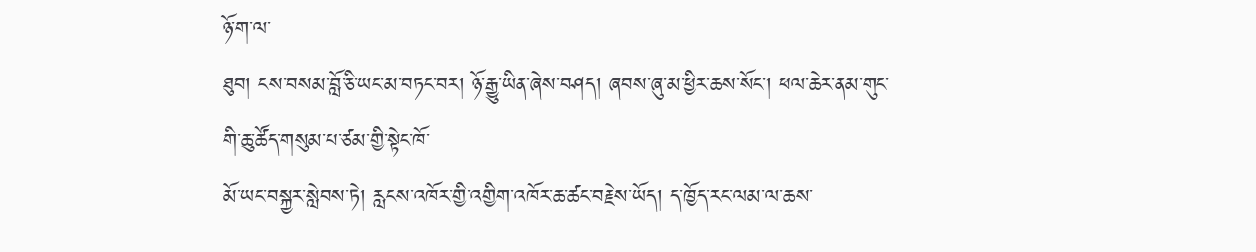ཉོ་ག་ལ་
ཐུབ། ངས་བསམ་བློ་ཅི་ཡང་མ་བཏང་བར། ཉོ་རྒྱུ་ཡིན་ཞེས་བཤད། ཞབས་ཞུ་མ་ཕྱིར་ཆས་སོང་། ཕལ་ཆེར་ནམ་གུང་གི་ཆུ་ཚོད་གསུམ་པ་ཙམ་གྱི་སྟེང་ཁོ་
མོ་ཡང་བསྐྱར་སླེབས་ཏེ། རླངས་འཁོར་གྱི་འགྱིག་འཁོར་ཆ་ཚང་བརྗེས་ཡོད། ད་ཁྱོད་རང་ལམ་ལ་ཆས་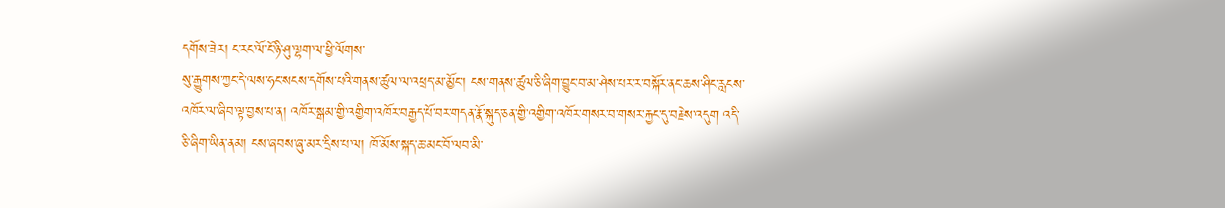དགོས་ཟེར། ང་རང་ལོ་ངོ་ཉི་ཤུ་ལྷག་ལ་ཕྱི་ལོགས་
སུ་རྒྱུགས་ཀྱང་དེ་ལས་ཧང་སངས་དགོས་པའི་གནས་ཚུལ་ལ་འཕྲད་མ་མྱོང་། ངས་གནས་ཚུལ་ཅི་ཞིག་བྱུང་བ་མ་ཤེས་པར་ར་བསྐོར་ནང་ཆས་ཤིང་རླངས་
འཁོར་ལ་ཞིབ་ལྟ་བྱས་པ་ན། འཁོར་སྒམ་གྱི་འགྱིག་འཁོར་བརྒྱད་པོ་བར་གདན་རྣོ་སྐུད་ཅན་གྱི་འགྱིག་འཁོར་གསར་བ་གསར་རྐྱང་དུ་བརྗེས་འདུག འདི་
ཅི་ཞིག་ཡིན་ནམ། ངས་ཞབས་ཞུ་མར་དྲིས་པ་ལ། ཁོ་མོས་སྐད་ཆ་མང་བོ་ལབ་མི་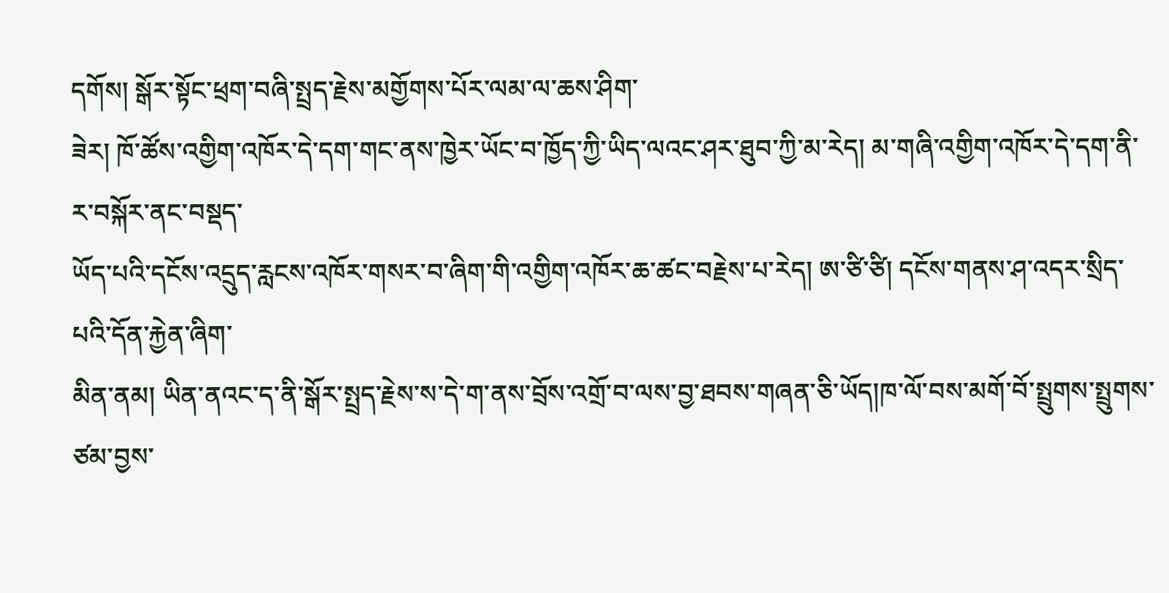དགོས། སྒོར་སྟོང་ཕྲག་བཞི་སྤྲད་རྗེས་མགྱོགས་པོར་ལམ་ལ་ཆས་ཤིག་
ཟེར། ཁོ་ཚོས་འགྱིག་འཁོར་དེ་དག་གང་ནས་ཁྱེར་ཡོང་བ་ཁྱོད་ཀྱི་ཡིད་ལའང་ཤར་ཐུབ་ཀྱི་མ་རེད། མ་གཞི་འགྱིག་འཁོར་དེ་དག་ནི་ར་བསྐོར་ནང་བསྡད་
ཡོད་པའི་དངོས་འདྲུད་རླངས་འཁོར་གསར་བ་ཞིག་གི་འགྱིག་འཁོར་ཆ་ཚང་བརྗེས་པ་རེད། ཨ་ཙི་ཙི། དངོས་གནས་ཤ་འདར་སྲིད་པའི་དོན་རྐྱེན་ཞིག་
མིན་ནམ། ཡིན་ནའང་ད་ནི་སྒོར་སྤྲད་རྗེས་ས་དེ་ག་ནས་བྲོས་འགྲོ་བ་ལས་བྱ་ཐབས་གཞན་ཅི་ཡོད།ཁ་ལོ་བས་མགོ་བོ་སྤྲུགས་སྤྲུགས་ཙམ་བྱས་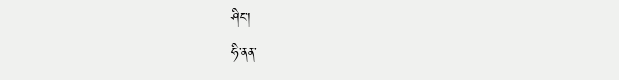ཤིང་།
ཧི་ནན་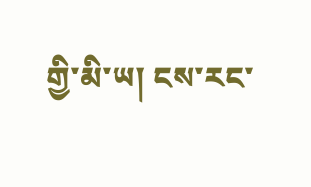གྱི་མི་ཡ། ངས་རང་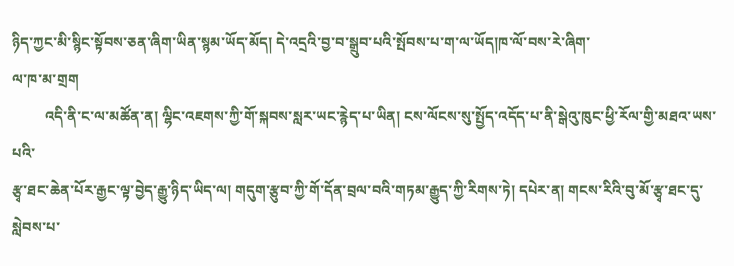ཉིད་ཀྱང་མི་སྙིང་སྟོབས་ཅན་ཞིག་ཡིན་སྙམ་ཡོད་མོད། དེ་འདྲའི་བྱ་བ་སྒྲུབ་པའི་སྤོབས་པ་ག་ལ་ཡོད།ཁ་ལོ་བས་རེ་ཞིག་
ལ་ཁ་མ་གྲག
         འདི་ནི་ང་ལ་མཚོན་ན། ལྷིང་འཇགས་ཀྱི་གོ་སྐབས་སླར་ཡང་རྙེད་པ་ཡིན། ངས་ལོངས་སུ་སྤྱོད་འདོད་པ་ནི་སྒེའུ་ཁུང་ཕྱི་རོལ་གྱི་མཐའ་ཡས་པའི་
རྩྭ་ཐང་ཆེན་པོར་རྒྱང་ལྟ་བྱེད་རྒྱུ་ཉིད་ཡིད་ལ། གདུག་རྩུབ་ཀྱི་གོ་དོན་བྲལ་བའི་གཏམ་རྒྱུད་ཀྱི་རིགས་ཏེ། དཔེར་ན། གངས་རིའི་བུ་མོ་རྩྭ་ཐང་དུ་སླེབས་པ་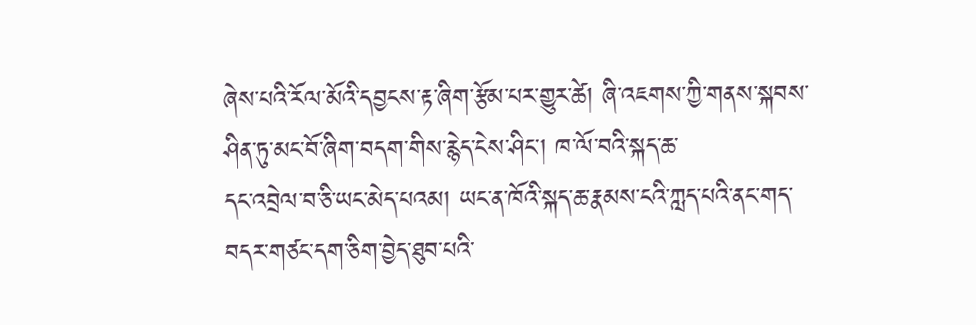ཞེས་པའི་རོལ་མོའི་དབྱངས་རྟ་ཞིག་རྩོམ་པར་གྱུར་ཚེ། ཞི་འཇགས་ཀྱི་གནས་སྐབས་ཤིན་ཏུ་མང་བོ་ཞིག་བདག་གིས་རྙེད་ངེས་ཤིང་། ཁ་ལོ་བའི་སྐད་ཆ་
དང་འབྲེལ་བ་ཅི་ཡང་མེད་པའམ། ཡང་ན་ཁོའི་སྐད་ཆ་རྣམས་ངའི་ཀླད་པའི་ནང་གད་བདར་གཙང་དག་ཅིག་བྱེད་ཐུབ་པའི་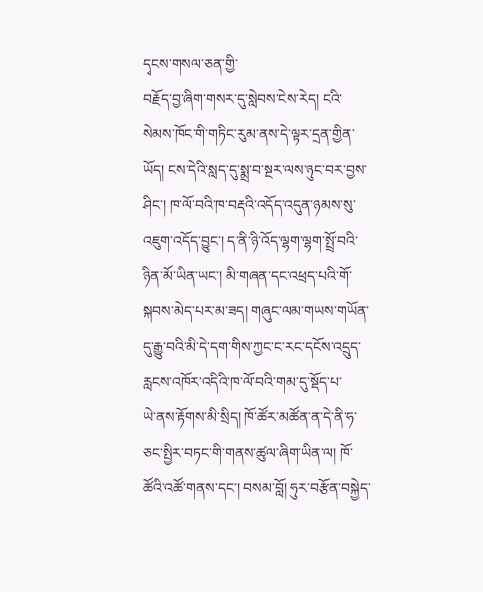དྭངས་གསལ་ཅན་གྱི་
བརྗོད་བྱ་ཞིག་གསར་དུ་སླེབས་ངེས་རེད། ངའི་སེམས་ཁོང་གི་གཏིང་རུམ་ནས་དེ་ལྟར་དྲན་གྱིན་ཡོད། ངས་དེའི་སླད་དུ་སྨྲ་བ་སྔར་ལས་ཉུང་བར་བྱས་
ཤིང་། ཁ་ལོ་བའི་ཁ་བརྡའི་འདོད་འདུན་ཉམས་སུ་འཇུག་འདོད་བྱུང་། ད་ནི་ཉི་འོད་ལྷག་ལྷག་སྤྲོ་བའི་ཉིན་མོ་ཡིན་ཡང་། མི་གཞན་དང་འཕྲད་པའི་གོ་
སྐབས་མེད་པར་མ་ཟད། གཞུང་ལམ་གཡས་གཡོན་དུ་རྒྱུ་བའི་མི་དེ་དག་གིས་ཀྱང་ང་རང་དངོས་འདྲུད་རླངས་འཁོར་འདིའི་ཁ་ལོ་བའི་གམ་དུ་སྡོད་པ་
ཡེ་ནས་རྟོགས་མི་སྲིད། ཁོ་ཚོར་མཚོན་ན་དེ་ནི་ཧ་ཅང་སྤྱིར་བཏང་གི་གནས་ཚུལ་ཞིག་ཡིན་ལ། ཁོ་ཚོའི་འཚོ་གནས་དང་། བསམ་བློ། ཧུར་བརྩོན་བསྐྱེད་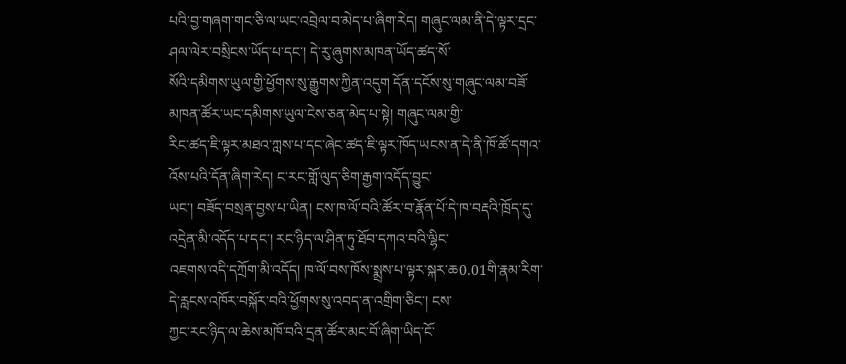པའི་བྱ་གཞག་གང་ཅི་ལ་ཡང་འབྲེལ་བ་མེད་པ་ཞིག་རེད། གཞུང་ལམ་ནི་དེ་ལྟར་དྲང་ཤལ་ལེར་བསྲིངས་ཡོད་པ་དང་། དེ་རུ་ཞུགས་མཁན་ཡོད་ཚད་སོ་
སོའི་དམིགས་ཡུལ་གྱི་ཕྱོགས་སུ་རྒྱུགས་ཀྱིན་འདུག དོན་དངོས་སུ་གཞུང་ལམ་བཟོ་མཁན་ཚོར་ཡང་དམིགས་ཡུལ་ངེས་ཅན་མེད་པ་སྟེ། གཞུང་ལམ་གྱི་
རིང་ཚད་ཇི་ལྟར་མཐའ་ཀླས་པ་དང་ཞེང་ཚད་ཇི་ལྟར་ཁོད་ཡངས་ན་དེ་ནི་ཁོ་ཚོ་དགའ་འོས་པའི་དོན་ཞིག་རེད། ང་རང་གློ་ལུད་ཅིག་རྒྱག་འདོད་བྱུང་
ཡང་། བཟོད་བསྲན་བྱས་པ་ཡིན། ངས་ཁ་ལོ་བའི་ཚོར་བ་རྣོན་པོ་དེ་ཁ་བརྡའི་ཁྲོད་དུ་འདྲེན་མི་འདོད་པ་དང་། རང་ཉིད་ལ་ཤིན་ཏུ་ཐོབ་དཀའ་བའི་ལྷིང་
འཇགས་འདི་དཀྲོག་མི་འདོད། ཁ་ལོ་བས་ཁོས་སྨྲས་པ་ལྟར་སྐར་ཆ0.01གི་རྣམ་རིག་དེ་རླངས་འཁོར་བསྐོར་བའི་ཕྱོགས་སུ་འབད་ན་འགྲིག་ཅིང་། ངས་
ཀྱང་རང་ཉིད་ལ་ཆེས་མཁོ་བའི་དྲན་ཚོར་མང་བོ་ཞིག་ཡིད་ངོ་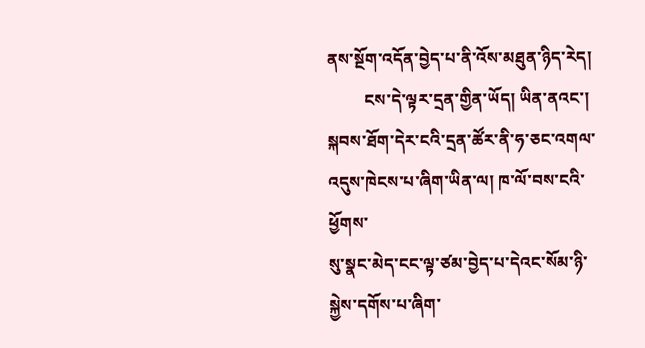ནས་སྔོག་འདོན་བྱེད་པ་ནི་འོས་མཐུན་ཉིད་རེད།
         ངས་དེ་ལྟར་དྲན་གྱིན་ཡོད། ཡིན་ནའང་། སྐབས་ཐོག་དེར་ངའི་དྲན་ཚོར་ནི་ཧ་ཅང་འགལ་འདུས་ཁེངས་པ་ཞིག་ཡིན་ལ། ཁ་ལོ་བས་ངའི་ཕྱོགས་
སུ་སྣང་མེད་ངང་ལྟ་ཙམ་བྱེད་པ་དེའང་སོམ་ཉི་སྐྱེས་དགོས་པ་ཞིག་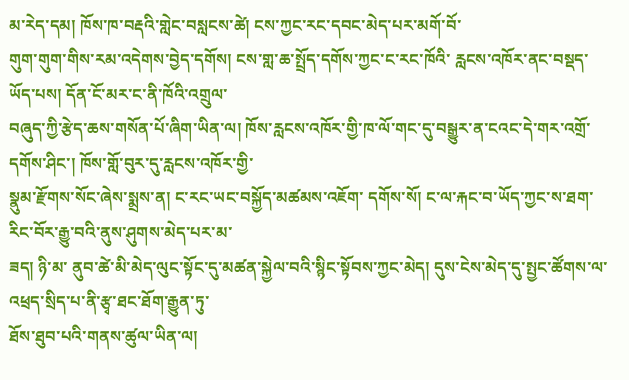མ་རེད་དམ། ཁོས་ཁ་བརྡའི་གླེང་བསླངས་ཚེ། ངས་ཀྱང་རང་དབང་མེད་པར་མགོ་བོ་
གུག་གུག་གིས་རམ་འདེགས་བྱེད་དགོས། ངས་གླ་ཆ་སྤྲོད་དགོས་ཀྱང་ང་རང་ཁོའི་ རླངས་འཁོར་ནང་བསྡད་ཡོད་པས། དོན་ངོ་མར་ང་ནི་ཁོའི་འགྲུལ་
བཞུད་ཀྱི་རྩེད་ཆས་གསོན་པོ་ཞིག་ཡིན་ལ། ཁོས་རླངས་འཁོར་གྱི་ཁ་ལོ་གང་དུ་བསྒྱུར་ན་ངའང་དེ་གར་འགྲོ་དགོས་ཤིང་། ཁོས་གློ་བུར་དུ་རླངས་འཁོར་གྱི་
སྣུམ་རྫོགས་སོང་ཞེས་སྨྲས་ན། ང་རང་ཡང་བསྐྱོད་མཚམས་འཇོག་ དགོས་སོ། ང་ལ་རྐང་བ་ཡོད་ཀྱང་ས་ཐག་རིང་བོར་རྒྱུ་བའི་ནུས་ཤུགས་མེད་པར་མ་
ཟད། ཉི་མ་ ནུབ་ཚེ་མི་མེད་ལུང་སྟོང་དུ་མཚན་སྐྱེལ་བའི་སྙིང་སྟོབས་ཀྱང་མེད། དུས་ངེས་མེད་དུ་སྤྱང་ཚོགས་ལ་འཕྲད་སྲིད་པ་ནི་རྩྭ་ཐང་ཐོག་རྒྱུན་ཏུ་
ཐོས་ཐུབ་པའི་གནས་ཚུལ་ཡིན་ལ།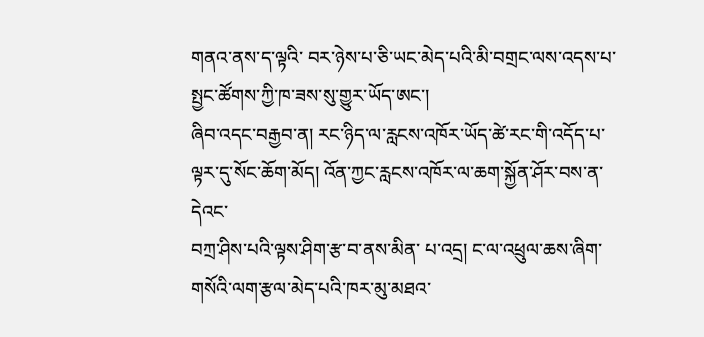གནའ་ནས་ད་ལྟའི་ བར་ཉེས་པ་ཅི་ཡང་མེད་པའི་མི་བགྲང་ལས་འདས་པ་སྤྱང་ཚོགས་ཀྱི་ཁ་ཟས་སུ་གྱུར་ཡོད་ཨང་།
ཞིབ་འདང་བརྒྱབ་ན། རང་ཉིད་ལ་རླངས་འཁོར་ཡོད་ཚེ་རང་གི་འདོད་པ་ལྟར་དུ་སོང་ཆོག་མོད། འོན་ཀྱང་རླངས་འཁོར་ལ་ཆག་སྐྱོན་ཤོར་བས་ན་དེའང་
བཀྲ་ཤིས་པའི་ལྟས་ཤིག་རྩ་བ་ནས་མིན་ པ་འདྲ། ང་ལ་འཕྲུལ་ཆས་ཞིག་གསོའི་ལག་རྩལ་མེད་པའི་ཁར་མུ་མཐའ་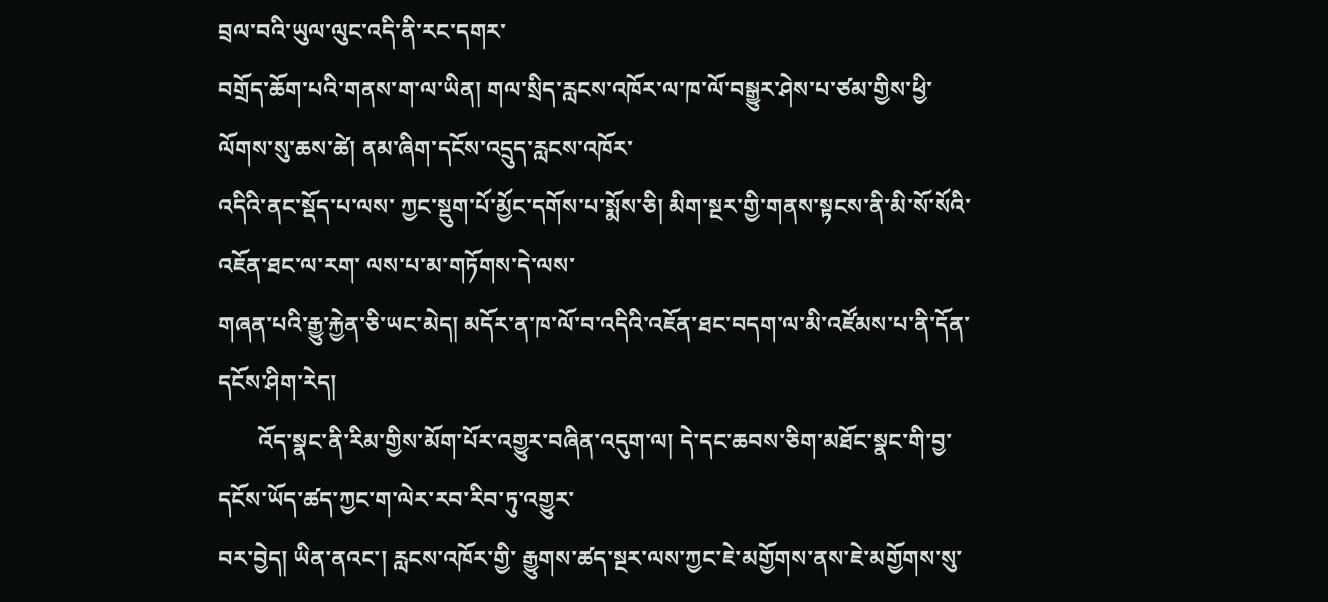བྲལ་བའི་ཡུལ་ལུང་འདི་ནི་རང་དགར་
བགྲོད་ཆོག་པའི་གནས་ག་ལ་ཡིན། གལ་སྲིད་རླངས་འཁོར་ལ་ཁ་ལོ་བསྒྱུར་ཤེས་པ་ཙམ་གྱིས་ཕྱི་ལོགས་སུ་ཆས་ཚེ། ནམ་ཞིག་དངོས་འདྲུད་རླངས་འཁོར་
འདིའི་ནང་སྡོད་པ་ལས་ ཀྱང་སྡུག་པོ་མྱོང་དགོས་པ་སྨོས་ཅི། མིག་སྔར་གྱི་གནས་སྟངས་ནི་མི་སོ་སོའི་འཇོན་ཐང་ལ་རག་ ལས་པ་མ་གཏོགས་དེ་ལས་
གཞན་པའི་རྒྱུ་རྐྱེན་ཅི་ཡང་མེད། མདོར་ན་ཁ་ལོ་བ་འདིའི་འཇོན་ཐང་བདག་ལ་མི་འཛོམས་པ་ནི་དོན་དངོས་ཤིག་རེད།
       འོད་སྣང་ནི་རིམ་གྱིས་མོག་པོར་འགྱུར་བཞིན་འདུག་ལ། དེ་དང་ཆབས་ཅིག་མཐོང་སྣང་གི་བྱ་དངོས་ཡོད་ཚད་ཀྱང་ག་ལེར་རབ་རིབ་ཏུ་འགྱུར་
བར་བྱེད། ཡིན་ནའང་། རླངས་འཁོར་གྱི་ རྒྱུགས་ཚད་སྔར་ལས་ཀྱང་ཇེ་མགྱོགས་ནས་ཇེ་མགྱོགས་སུ་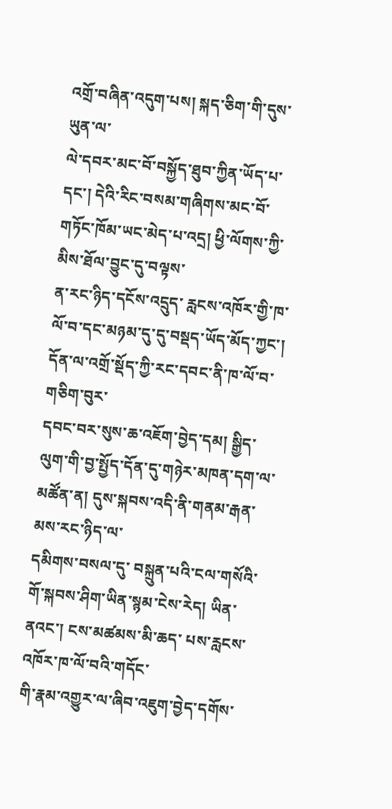འགྲོ་བཞིན་འདུག་པས། སྐད་ཅིག་གི་དུས་ཡུན་ལ་
ལེ་དབར་མང་བོ་བསྐྱོད་ཐུབ་ཀྱིན་ཡོད་པ་དང་། དེའི་རིང་བསམ་གཞིགས་མང་བོ་ གཏོང་ཁོམ་ཡང་མེད་པ་འདྲ། ཕྱི་ལོགས་ཀྱི་མིས་ཐོལ་བྱུང་དུ་བལྟས་
ན་རང་ཉིད་དངོས་འདྲུད་ རླངས་འཁོར་གྱི་ཁ་ལོ་བ་དང་མཉམ་དུ་དུ་བསྡད་ཡོད་མོད་ཀྱང་། དོན་ལ་འགྲོ་སྡོད་ཀྱི་རང་དབང་ནི་ཁ་ལོ་བ་གཅིག་བུར་
དབང་བར་སུས་ཆ་འཇོག་བྱེད་དམ། སྒྱིད་ལུག་གི་བྱ་སྤྱོད་དོན་དུ་གཉེར་མཁན་དག་ལ་མཚོན་ན། དུས་སྐབས་འདི་ནི་གནམ་རྒན་མས་རང་ཉིད་ལ་
དམིགས་བསལ་དུ་ བསྐྲུན་པའི་ངལ་གསོའི་གོ་སྐབས་ཤིག་ཡིན་སྙམ་ངེས་རེད། ཡིན་ནའང་། ངས་མཚམས་མི་ཆད་ པས་རླངས་འཁོར་ཁ་ལོ་བའི་གདོང་
གི་རྣམ་འགྱུར་ལ་ཞིབ་འཇུག་བྱེད་དགོས་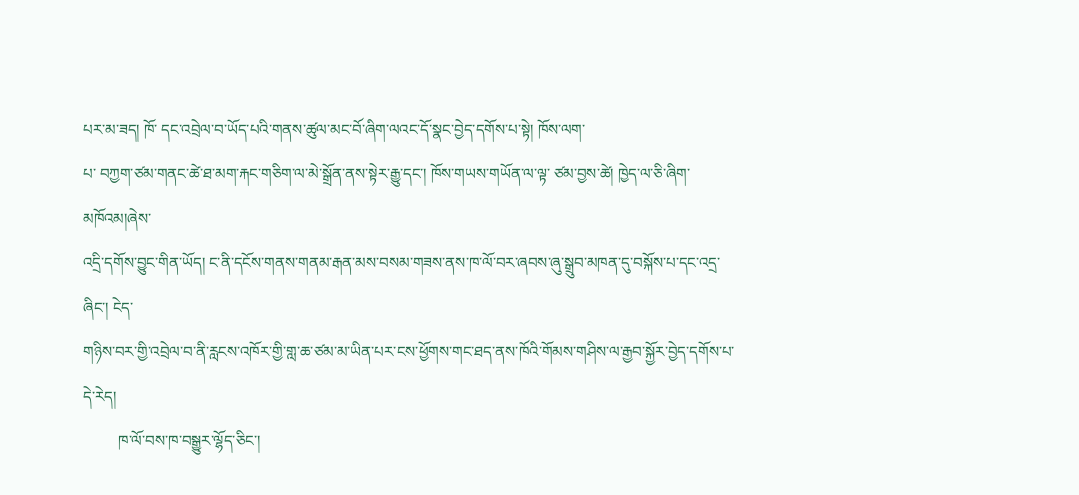པར་མ་ཟད། ཁོ་ དང་འབྲེལ་བ་ཡོད་པའི་གནས་ཚུལ་མང་བོ་ཞིག་ལའང་དོ་སྣང་བྱེད་དགོས་པ་སྟེ། ཁོས་ལག་
པ་ བཀྱག་ཙམ་གནང་ཚེ་ཐ་མག་རྐང་གཅིག་ལ་མེ་སྒྲོན་ནས་སྟེར་རྒྱུ་དང་། ཁོས་གཡས་གཡོན་ལ་ལྟ་ ཙམ་བྱས་ཚེ། ཁྱེད་ལ་ཅི་ཞིག་མཁོའམ།ཞེས་
འདྲི་དགོས་བྱུང་གིན་ཡོད། ང་ནི་དངོས་གནས་གནམ་རྒན་མས་བསམ་གཟས་ནས་ཁ་ལོ་བར་ཞབས་ཞུ་སྒྲུབ་མཁན་དུ་བསྐོས་པ་དང་འདྲ་ཞིང་། ངེད་
གཉིས་བར་གྱི་འབྲེལ་བ་ནི་རླངས་འཁོར་གྱི་གླ་ཆ་ཙམ་མ་ཡིན་པར་ངས་ཕྱོགས་གང་ཐད་ནས་ཁོའི་གོམས་གཤིས་ལ་རྒྱབ་སྐྱོར་བྱེད་དགོས་པ་དེ་རེད།
         ཁ་ལོ་བས་ཁ་བསྒྱུར་ལྷོད་ཅིང་།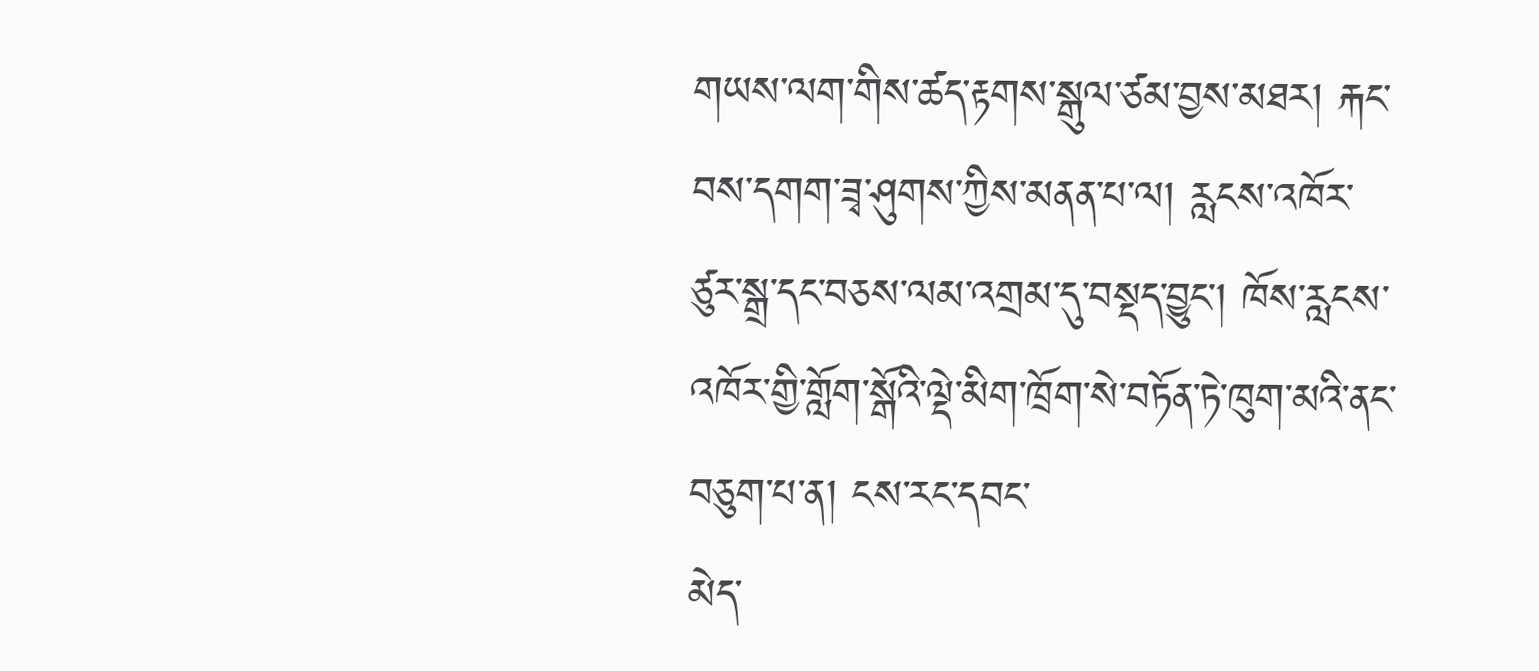གཡས་ལག་གིས་ཚད་རྟགས་སྒུལ་ཙམ་བྱས་མཐར། རྐང་བས་དགག་ཟྭ་ཤུགས་ཀྱིས་མནན་པ་ལ། རླངས་འཁོར་
ཙུར་སྒྲ་དང་བཅས་ལམ་འགྲམ་དུ་བསྡད་བྱུང་། ཁོས་རླངས་འཁོར་གྱི་གློག་སྒོའི་ལྡེ་མིག་ཁྲོག་སེ་བཏོན་ཏེ་ཁུག་མའི་ནང་བཅུག་པ་ན། ངས་རང་དབང་
མེད་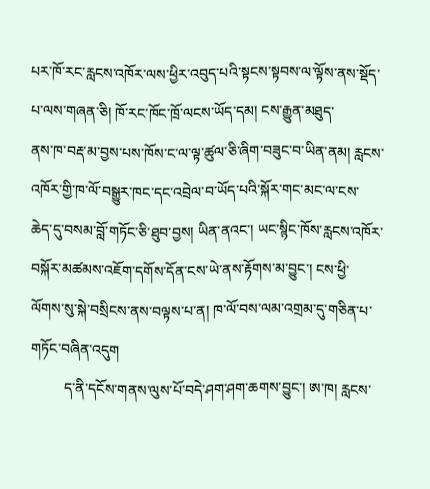པར་ཁོ་རང་རླངས་འཁོར་ལས་ཕྱིར་འབུད་པའི་སྟངས་སྟབས་ལ་ལྟོས་ནས་སྡོད་པ་ལས་གཞན་ཅི། ཁོ་རང་ཁོང་ཁྲོ་ལངས་ཡོད་དམ། ངས་རྒྱུན་མཐུད་
ནས་ཁ་བརྡ་མ་བྱས་པས་ཁོས་ང་ལ་ལྟ་ཚུལ་ཅི་ཞིག་བཟུང་བ་ཡིན་ནམ། རླངས་འཁོར་གྱི་ཁ་ལོ་བསྒྱུར་ཁང་དང་འབྲེལ་བ་ཡོད་པའི་སྐོར་གང་མང་ལ་ངས་
ཆེད་དུ་བསམ་བློ་གཏོང་ཅི་ཐུབ་བྱས། ཡིན་ནའང་། ཡང་སྙིང་ཁོས་རླངས་འཁོར་བསྐོར་མཚམས་འཇོག་དགོས་དོན་ངས་ཡེ་ནས་རྟོགས་མ་བྱུང་། ངས་ཕྱི་
ལོགས་སུ་སྐེ་བསྲིངས་ནས་བལྟས་པ་ན། ཁ་ལོ་བས་ལམ་འགྲམ་དུ་གཅིན་པ་གཏོང་བཞིན་འདུག
         ད་ནི་དངོས་གནས་ལུས་པོ་བདེ་ཤག་ཤག་ཆགས་བྱུང་། ཨ་ཁ། རླངས་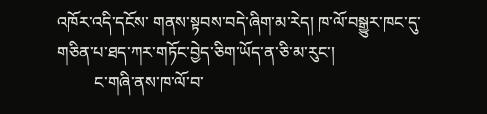འཁོར་འདི་དངོས་ གནས་སྟབས་བདེ་ཞིག་མ་རེད། ཁ་ལོ་བསྒྱུར་ཁང་དུ་
གཅིན་པ་ཐད་ཀར་གཏོང་བྱེད་ཅིག་ཡོད་ན་ཅི་མ་རུང་།
         ང་གཞི་ནས་ཁ་ལོ་བ་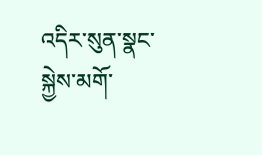འདིར་སུན་སྣང་སྐྱེས་མགོ་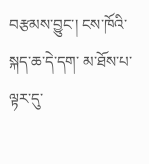བརྩམས་བྱུང་། ངས་ཁོའི་སྐད་ཆ་དེ་དག་ མ་ཐོས་པ་ལྟར་དུ་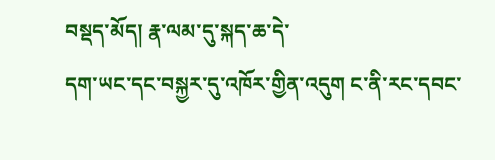བསྡད་མོད། རྣ་ལམ་དུ་སྐད་ཆ་དེ་
དག་ཡང་དང་བསྐྱར་དུ་འཁོར་གྱིན་འདུག ང་ནི་རང་དབང་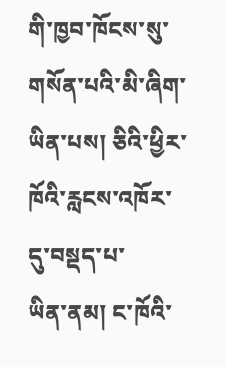གི་ཁྱབ་ཁོངས་སུ་གསོན་པའི་མི་ཞིག་ཡིན་པས། ཅིའི་ཕྱིར་ཁོའི་རླངས་འཁོར་དུ་བསྡད་པ་
ཡིན་ནམ། ང་ཁོའི་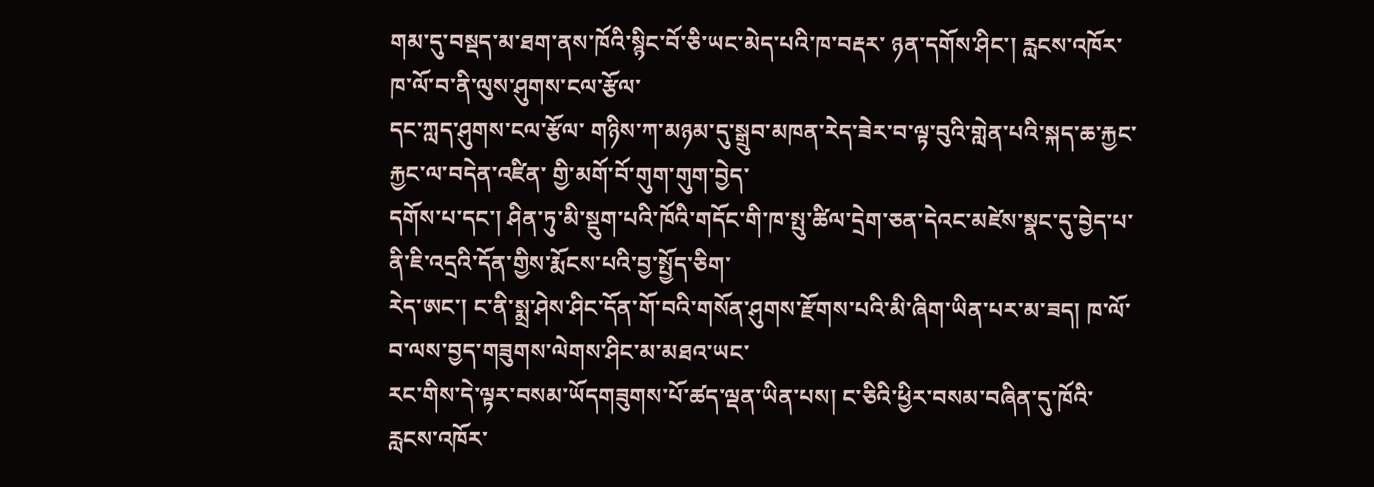གམ་དུ་བསྡད་མ་ཐག་ནས་ཁོའི་སྙིང་བོ་ཅི་ཡང་མེད་པའི་ཁ་བརྡར་ ཉན་དགོས་ཤིང་། རླངས་འཁོར་ཁ་ལོ་བ་ནི་ལུས་ཤུགས་ངལ་རྩོལ་
དང་ཀླད་ཤུགས་ངལ་རྩོལ་ གཉིས་ཀ་མཉམ་དུ་སྒྲུབ་མཁན་རེད་ཟེར་བ་ལྟ་བུའི་གླེན་པའི་སྐད་ཆ་རྐྱང་རྐྱང་ལ་བདེན་འཛིན་ གྱི་མགོ་བོ་གུག་གུག་བྱེད་
དགོས་པ་དང་། ཤིན་ཏུ་མི་སྡུག་པའི་ཁོའི་གདོང་གི་ཁ་སྤུ་ཚིལ་དྲེག་ཅན་དེའང་མཛེས་སྣང་དུ་བྱེད་པ་ནི་ཇི་འདྲའི་དོན་གྱིས་རྨོངས་པའི་བྱ་སྤྱོད་ཅིག་
རེད་ཨང་། ང་ནི་སྨྲ་ཤེས་ཤིང་དོན་གོ་བའི་གསོན་ཤུགས་རྫོགས་པའི་མི་ཞིག་ཡིན་པར་མ་ཟད། ཁ་ལོ་བ་ལས་བྱད་གཟུགས་ལེགས་ཤིང་མ་མཐའ་ཡང་
རང་གིས་དེ་ལྟར་བསམ་ཡོདགཟུགས་པོ་ཚད་ལྡན་ཡིན་པས། ང་ཅིའི་ཕྱིར་བསམ་བཞིན་དུ་ཁོའི་རླངས་འཁོར་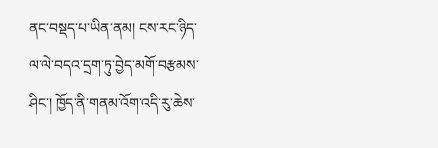ནང་བསྡད་པ་ཡིན་ནམ། ངས་རང་ཉིད་
ལ་ལེ་བདའ་དྲག་ཏུ་བྱེད་མགོ་བརྩམས་ཤིང་། ཁྱོད་ནི་གནམ་འོག་འདི་རུ་ཆེས་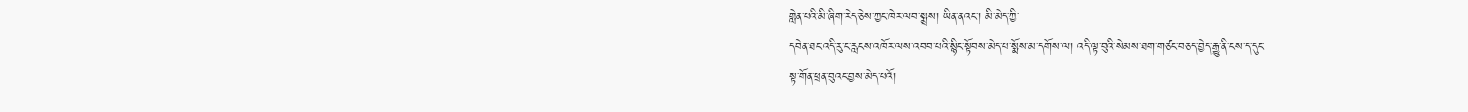གླེན་པའི་མི་ཞིག་རེད་ཅེས་ཀྱང་ཁེར་ལབ་སྨྲས། ཡིན་ནའང་། མི་མེད་ཀྱི་
དབེན་ཐང་འདི་རུ་ང་རླངས་འཁོར་ལས་འབབ་པའི་སྙིང་སྟོབས་མེད་པ་སྨོས་མ་དགོས་ལ། འདི་ལྟ་བུའི་སེམས་ཐག་གཙང་བཅད་བྱེད་རྒྱུ་ནི་ངས་ད་དུང་
སྟ་གོན་ཕྲན་བུའང་བྱས་མེད་པའོ།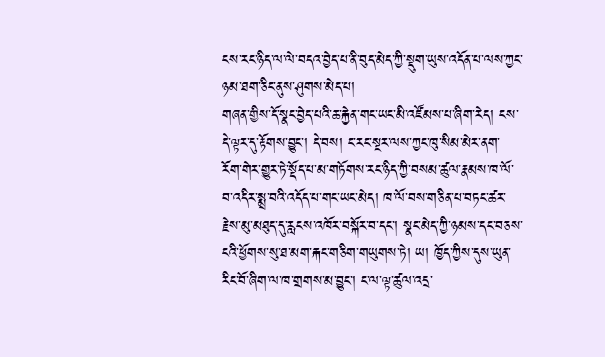ངས་རང་ཉིད་ལ་ལེ་བདའ་བྱེད་པ་ནི་བུད་མེད་ཀྱི་སྡུག་ཡུས་འདོན་པ་ལས་ཀྱང་ཉམ་ཐག་ཅིང་ནུས་ཤུགས་མེད་པ།
གཞན་གྱིས་དོ་སྣང་བྱེད་པའི་ཆ་རྐྱེན་གང་ཡང་མི་འཛོམས་པ་ཞིག་རེད། ངས་དེ་ལྟར་དུ་རྟོགས་བྱུང་། དེ་བས། ང་རང་སྔར་ལས་ཀྱང་ཁུ་སིམ་མེར་ནག་
རོག་གེར་གྱུར་ཏེ་སྡོད་པ་མ་གཏོགས་རང་ཉིད་ཀྱི་བསམ་ཚུལ་རྣམས་ཁ་ལོ་བ་འདིར་སྨྲ་བའི་འདོད་པ་གང་ཡང་མེད། ཁ་ལོ་བས་གཅིན་པ་བཏང་ཚར་
རྗེས་མུ་མཐུད་དུ་རླངས་འཁོར་བསྐོར་བ་དང་། སྣང་མེད་ཀྱི་ཉམས་དང་བཅས་ངའི་ཕྱོགས་སུ་ཐ་མག་རྐང་གཅིག་གཡུགས་ཏེ། ཡ། ཁྱོད་ཀྱིས་དུས་ཡུན་
རིང་བོ་ཞིག་ལ་ཁ་གྲགས་མ་བྱུང་། ང་ལ་ལྟ་ཚུལ་འདྲ་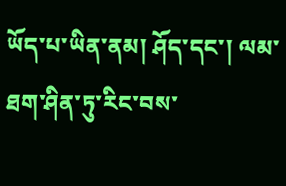ཡོད་པ་ཡིན་ནམ། ཤོད་དང་། ལམ་ཐག་ཤིན་ཏུ་རིང་བས་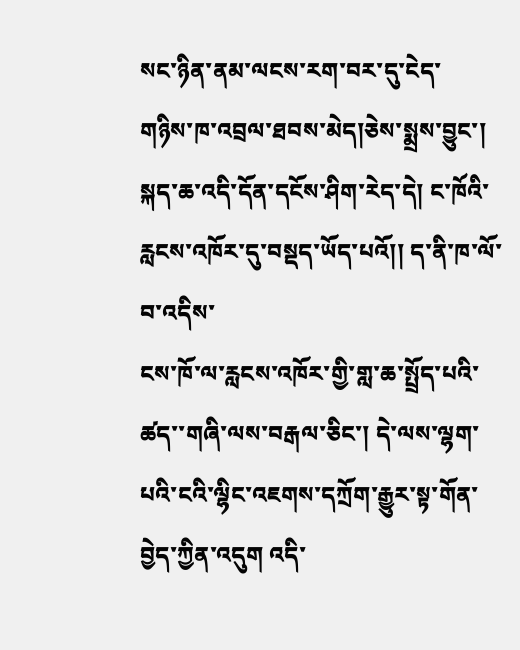སང་ཉིན་ནམ་ལངས་རག་བར་དུ་ངེད་
གཉིས་ཁ་འབྲལ་ཐབས་མེད།ཅེས་སྨྲས་བྱུང་། སྐད་ཆ་འདི་དོན་དངོས་ཤིག་རེད་དེ། ང་ཁོའི་རླངས་འཁོར་དུ་བསྡད་ཡོད་པའོ།། ད་ནི་ཁ་ལོ་བ་འདིས་
ངས་ཁོ་ལ་རླངས་འཁོར་གྱི་གླ་ཆ་སྤྲོད་པའི་ཚད་་གཞི་ལས་བརྒལ་ཅིང་། དེ་ལས་ལྷག་པའི་ངའི་ལྷིང་འཇགས་དཀྲོག་རྒྱུར་སྟ་གོན་བྱེད་ཀྱིན་འདུག འདི་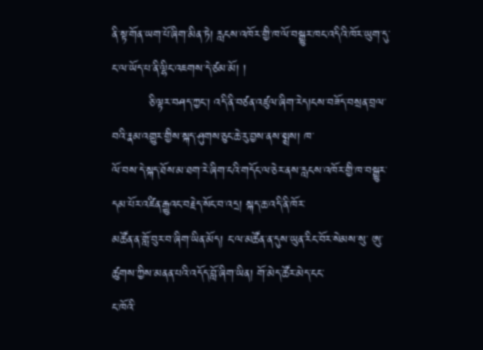ནི་སྟ་གོན་ཡག་པོ་ཞིག་མིན་ཏེ། རླངས་འཁོར་གྱི་ཁ་ལོ་བསྒྱུར་ཁང་འདིའི་ཁོར་ཡུག་དུ་ང་ལ་ཡོད་པ་ནི་ལྷིང་འཇགས་དེ་ཙམ་མོ། །
         ཅི་ལྟར་བཤད་ཀྱང་། འདི་ནི་བཙན་འཛུལ་ཞིག་རེད།ངས་བཟོད་བསྲན་བྲལ་བའི་རྣམ་འགྱུར་གྱིས་སྐད་ཤུགས་ཅུང་ཆེ་རུ་བྱས་ནས་སྨྲས། ཁ་
ལོ་བས་དེ་སྐད་ཐོས་མ་ཐག་རེ་ཞིག་ངའི་གདོང་ལ་ཅེར་ནས་རླངས་འཁོར་གྱི་ཁ་བསྒྱུར་དམ་པོར་འཛིན་རྒྱུའང་བརྗེད་སོང་བ་འདྲ། སྐད་ཆ་འདི་ནི་ཁོར་
མཚོན་ན་གློ་བུར་བ་ཞིག་ཡིན་མོད། ང་ལ་མཚོན་ན་དུས་ཡུན་རིང་བོར་སེམས་སུ་ ཨུ་ཚུགས་ཀྱིས་མནན་པའི་འདོད་བློ་ཞིག་ཡིན། གོ་མེད་ཚོར་མེད་ངང་
ང་ཁོའི་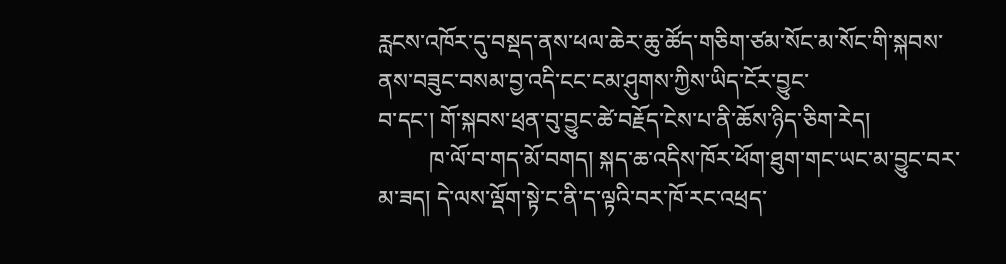རླངས་འཁོར་དུ་བསྡད་ནས་ཕལ་ཆེར་ཆུ་ཚོད་གཅིག་ཙམ་སོང་མ་སོང་གི་སྐབས་ནས་བཟུང་བསམ་བྱ་འདི་ངང་ངམ་ཤུགས་ཀྱིས་ཡིད་ངོར་བྱུང་
བ་དང་། གོ་སྐབས་ཕྲན་བུ་བྱུང་ཚེ་བརྗོད་ངེས་པ་ནི་ཆོས་ཉིད་ཅིག་རེད།
         ཁ་ལོ་བ་གད་མོ་བགད། སྐད་ཆ་འདིས་ཁོར་ཕོག་ཐུག་གང་ཡང་མ་བྱུང་བར་མ་ཟད། དེ་ལས་ལྡོག་སྟེ་ང་ནི་ད་ལྟའི་བར་ཁོ་རང་འཕྲད་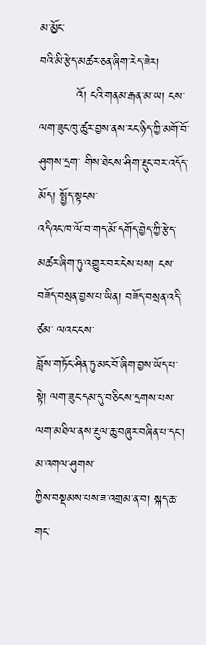མ་མྱོང་
བའི་མི་རྩེད་མཚར་ཅན་ཞིག་རེད་ཟེར།
         འོ། ངའི་གནམ་རྒན་མ་ཡ། ངས་ལག་ཟུང་ཁུ་ཚུར་བྱས་ནས་རང་ཉིད་ཀྱི་མགོ་བོ་ཤུགས་དྲག་ གིས་ཐེངས་ཤིག་རྡུང་བར་འདོད་མོད། སྤྱོད་སྟངས་
འདིའང་ཁ་ལོ་བ་གད་མོ་དགོད་བྱེད་ཀྱི་རྩེད་ མཚར་ཞིག་ཏུ་འགྱུར་བར་ངེས་པས། ངས་བཟོད་བསྲན་བྱས་པ་ཡིན། བཟོད་བསྲན་འདི་ཙམ་ ལའང་ངས་
བློས་གཏོང་ཤིན་ཏུ་མང་བོ་ཞིག་བྱས་ཡོད་པ་སྟེ། ལག་ཟུང་དམ་དུ་བཅིངས་དྲགས་པས་ལག་མཐིལ་ནས་རྔུལ་ཆུ་བཞུར་བཞིན་པ་དང་། མ་འགལ་ཤུགས་
ཀྱིས་བསྡམས་པས་ཟ་འགྲམ་ན་བ། སྐད་ཆ་གང་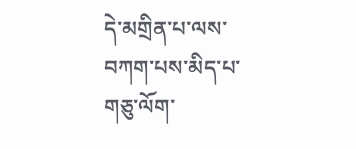དེ་མགྲིན་པ་ལས་བཀག་པས་མིད་པ་གཅུ་ལོག་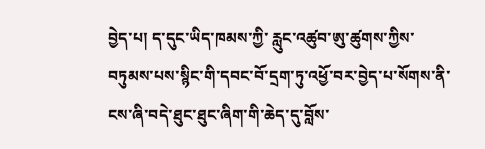བྱེད་པ། ད་དུང་ཡིད་ཁམས་ཀྱི་ རླུང་འཚུབ་ཨུ་ཚུགས་ཀྱིས་
བཏུམས་པས་སྙིང་གི་དབང་བོ་དྲག་ཏུ་འཕྱོ་བར་བྱེད་པ་སོགས་ནི་ངས་ཞི་བདེ་ཐུང་ཐུང་ཞིག་གི་ཆེད་དུ་བློས་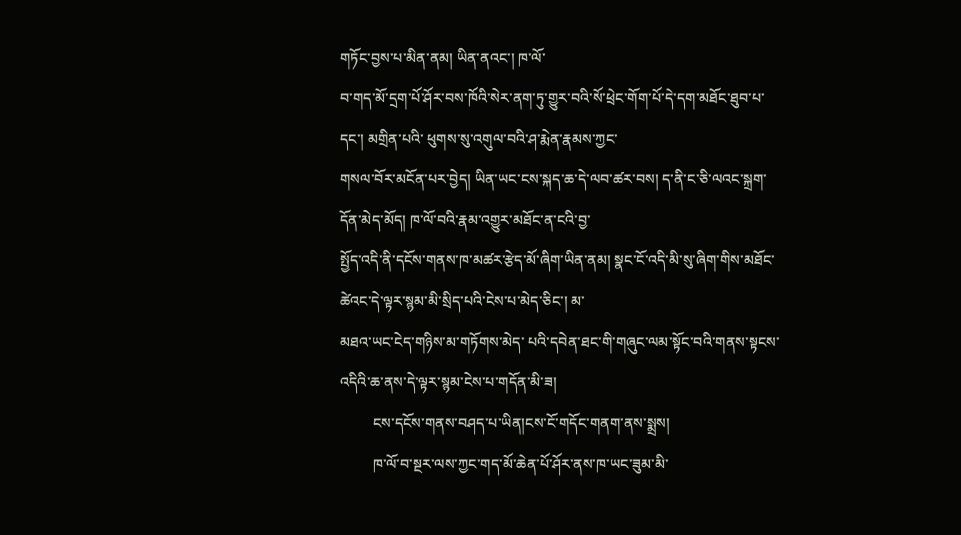གཏོང་བྱས་པ་མིན་ནམ། ཡིན་ནའང་། ཁ་ལོ་
བ་གད་མོ་དྲག་པོ་ཤོར་བས་ཁོའི་སེར་ནག་ཏུ་གྱུར་བའི་སོ་ཕྲེང་གོག་པོ་དེ་དག་མཐོང་ཐུབ་པ་དང་། མགྲིན་པའི་ ཕུགས་སུ་འགུལ་བའི་ཤ་རྨེན་རྣམས་ཀྱང་
གསལ་བོར་མངོན་པར་བྱེད། ཡིན་ཡང་ངས་སྐད་ཆ་དེ་ལབ་ཚར་བས། ད་ནི་ང་ཅི་ལའང་སྐྲག་དོན་མེད་མོད། ཁ་ལོ་བའི་རྣམ་འགྱུར་མཐོང་ན་ངའི་བྱ་
སྤྱོད་འདི་ནི་དངོས་གནས་ཁ་མཚར་རྩེད་མོ་ཞིག་ཡིན་ནམ། སྣང་ངོ་འདི་མི་སུ་ཞིག་གིས་མཐོང་ ཚེའང་དེ་ལྟར་སྙམ་མི་སྲིད་པའི་ངེས་པ་མེད་ཅིང་། མ་
མཐའ་ཡང་ངེད་གཉིས་མ་གཏོགས་མེད་ པའི་དབེན་ཐང་གི་གཞུང་ལམ་སྟོང་བའི་གནས་སྟངས་འདིའི་ཆ་ནས་དེ་ལྟར་སྙམ་ངེས་པ་གདོན་མི་ཟ།
         ངས་དངོས་གནས་བཤད་པ་ཡིན།ངས་ངོ་གདོང་གནག་ནས་སྨྲས།
         ཁ་ལོ་བ་སྔར་ལས་ཀྱང་གད་མོ་ཆེན་པོ་ཤོར་ནས་ཁ་ཡང་ཟུམ་མི་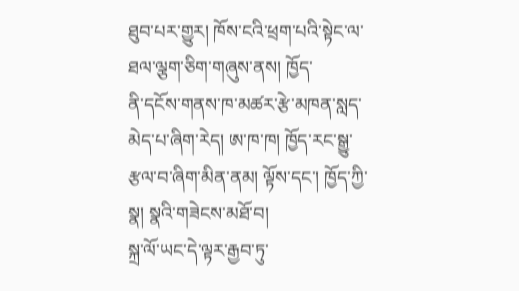ཐུབ་པར་གྱུར། ཁོས་ངའི་ཕྲག་པའི་སྟེང་ལ་ཐལ་ལྕག་ཅིག་གཞུས་ནས། ཁྱོད་
ནི་དངོས་གནས་ཁ་མཚར་རྩེ་མཁན་སླད་མེད་པ་ཞིག་རེད། ཨ་ཁ་ཁ། ཁྱོད་རང་སྒྱུ་རྩལ་བ་ཞིག་མིན་ནམ། ལྟོས་དང་། ཁྱོད་ཀྱི་སྣ། སྣའི་གཟེངས་མཐོ་བ།
སྐྲ་ལོ་ཡང་དེ་ལྟར་རྒྱབ་ཏུ་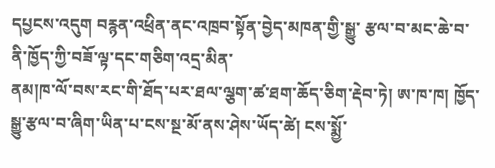དཔྱངས་འདུག བརྙན་འཕྲིན་ནང་འཁྲབ་སྟོན་བྱེད་མཁན་གྱི་སྒྱུ་ རྩལ་བ་མང་ཆེ་བ་ནི་ཁྱོད་ཀྱི་བཟོ་ལྟ་དང་གཅིག་འདྲ་མིན་
ནམ།ཁ་ལོ་བས་རང་གི་ཐོད་པར་ཐལ་ལྕག་ཚ་ཐག་ཆོད་ཅིག་རྡེབ་ཏེ། ཨ་ཁ་ཁ། ཁྱོད་སྒྱུ་རྩལ་བ་ཞིག་ཡིན་པ་ངས་སྔ་མོ་ནས་ཤེས་ཡོད་ཚེ། ངས་སྨྱོ་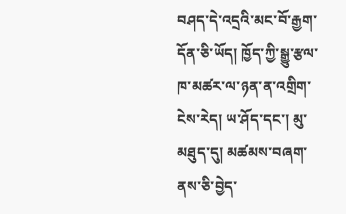བཤད་དེ་འདྲའི་མང་བོ་རྒྱག་དོན་ཅི་ཡོད། ཁྱོད་ཀྱི་སྒྱུ་རྩལ་ཁ་མཚར་ལ་ཉན་ན་འགྲིག་ངེས་རེད། ཡ་ཤོད་དང་། མུ་མཐུད་དུ། མཚམས་བཞག་ནས་ཅི་བྱེད་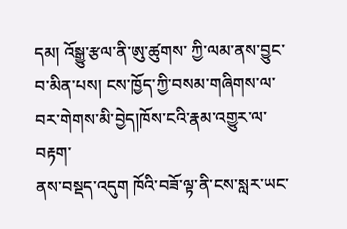དམ། འོསྒྱུ་རྩལ་ནི་ཨུ་ཚུགས་ ཀྱི་ལམ་ནས་བྱུང་བ་མིན་པས། ངས་ཁྱོད་ཀྱི་བསམ་གཞིགས་ལ་བར་གེགས་མི་བྱེད།ཁོས་ངའི་རྣམ་འགྱུར་ལ་བརྟག་
ནས་བསྡད་འདུག ཁོའི་བཟོ་ལྟ་ནི་ངས་སླར་ཡང་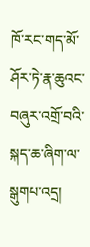ཁོ་རང་གད་མོ་ཤོར་ཏེ་རྣ་ཆུའང་བཞུར་འགྲོ་བའི་སྐད་ཆ་ཞིག་ལ་སྒུགཔ་འདྲ།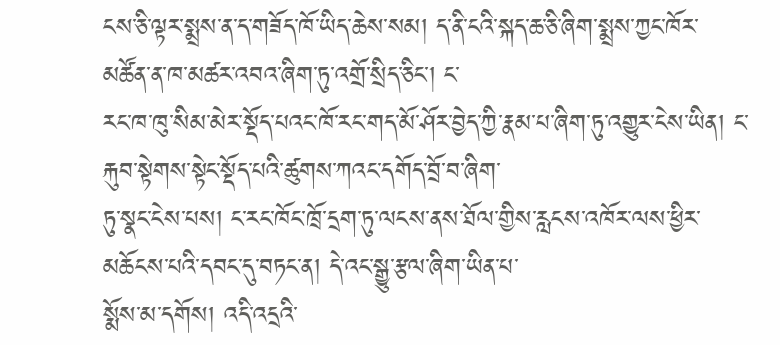ངས་ཅི་ལྟར་སྨྲས་ན་ད་གཟོད་ཁོ་ཡིད་ཆེས་སམ། ད་ནི་ངའི་སྐད་ཆ་ཅི་ཞིག་སྨྲས་ཀྱང་ཁོར་ མཚོན་ན་ཁ་མཚར་འབའ་ཞིག་ཏུ་འགྲོ་སྲིད་ཅིང་། ང་
རང་ཁ་ཁུ་སིམ་མེར་སྡོད་པའང་ཁོ་རང་གད་མོ་ཤོར་བྱེད་ཀྱི་རྣམ་པ་ཞིག་ཏུ་འགྱུར་ངེས་ཡིན། ང་རྐུབ་སྟེགས་སྟེང་སྡོད་པའི་ཚུགས་ཀའང་དགོད་བྲོ་བ་ཞིག་
ཏུ་སྣང་ངེས་པས། ང་རང་ཁོང་ཁྲོ་དྲག་ཏུ་ལངས་ནས་ཐོལ་གྱིས་རླངས་འཁོར་ལས་ཕྱིར་མཆོངས་པའི་དབང་དུ་བཏང་ན། དེ་འང་སྒྱུ་རྩལ་ཞིག་ཡིན་པ་
སྨོས་མ་དགོས། འདི་འདྲའི་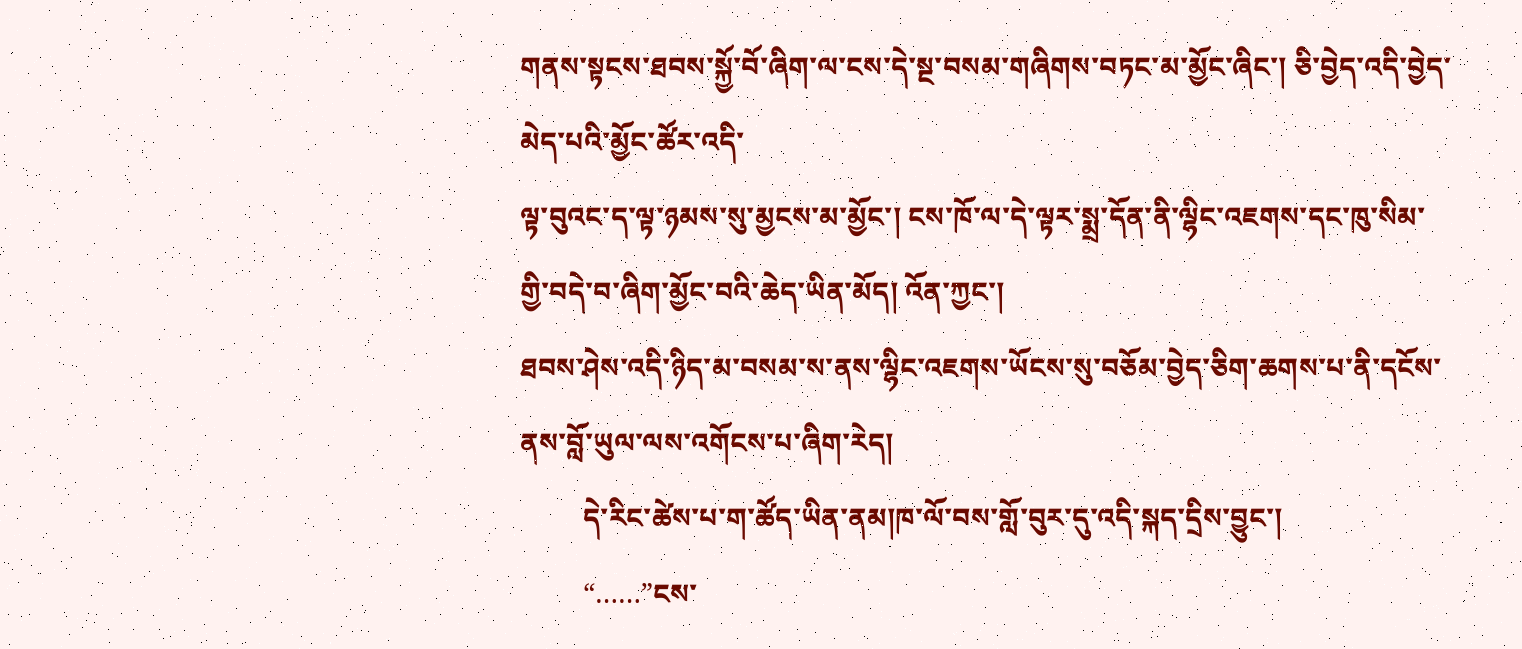གནས་སྟངས་ཐབས་སྐྱོ་བོ་ཞིག་ལ་ངས་དེ་སྔ་བསམ་གཞིགས་བཏང་མ་མྱོང་ཞིང་། ཅི་བྱེད་འདི་བྱེད་མེད་པའི་མྱོང་ཚོར་འདི་
ལྟ་བུའང་ད་ལྟ་ཉམས་སུ་མྱངས་མ་མྱོང་། ངས་ཁོ་ལ་དེ་ལྟར་སྨྲ་དོན་ནི་ལྷིང་འཇགས་དང་ཁུ་སིམ་གྱི་བདེ་བ་ཞིག་མྱོང་བའི་ཆེད་ཡིན་མོད། འོན་ཀྱང་།
ཐབས་ཤེས་འདི་ཉིད་མ་བསམ་ས་ནས་ལྷིང་འཇགས་ཡོངས་སུ་བཅོམ་བྱེད་ཅིག་ཆགས་པ་ནི་དངོས་ནས་བློ་ཡུལ་ལས་འགོངས་པ་ཞིག་རེད།
         དེ་རིང་ཚེས་པ་ག་ཚོད་ཡིན་ནམ།ཁ་ལོ་བས་གློ་བུར་དུ་འདི་སྐད་དྲིས་བྱུང་།
         “……”ངས་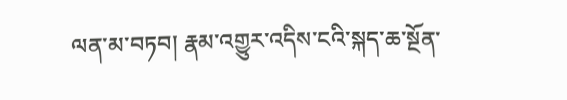ལན་མ་བཏབ། རྣམ་འགྱུར་འདིས་ངའི་སྐད་ཆ་སྔོན་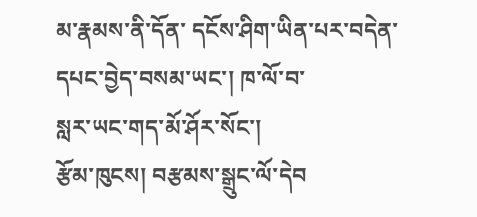མ་རྣམས་ནི་དོན་ དངོས་ཤིག་ཡིན་པར་བདེན་དཔང་བྱེད་བསམ་ཡང་། ཁ་ལོ་བ་
སླར་ཡང་གད་མོ་ཤོར་སོང་།
རྩོམ་ཁུངས། བརྩམས་སྒྲུང་ལོ་དེབ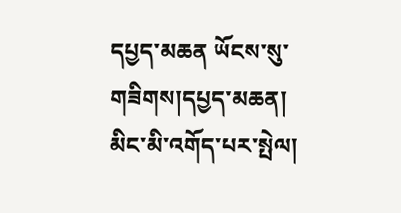དཔྱད་མཆན ཡོངས་སུ་གཟིགས།དཔྱད་མཆན།
མིང་མི་འགོད་པར་སྤེལ།